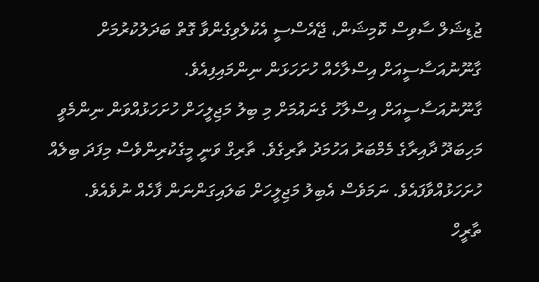ޖުޑިޝަލް ސާވިސް ކޮމިޝަން، ޖޭއެސްސީ އެކުލެވިގެންވާ ގޮތް ބަދަލުކުރުމަށް ގާނޫނުއަސާސީއަށް އިސްލާހެއް ހުށަހަޅަން ނިންމައިފިއެވެ.
ގާނޫނުއަސާސީއަށް އިސްލާހު ގެނައުމަށް މި ބިލު މަޖިލީހަށް ހުށަހަޅުއްވަން ނިންމެވީ މަހިބަދޫ ދާއިރާގެ މެމްބަރު އަހުމަދު ތާރިގެވެ. ތާރިގް ވަނީ މީގެކުރިންވެސް މިފަދަ ބިލެއް ހުށަހަޅުއްވާފައެވެ. ނަމަވެސް އެބިލު މަޖިލީހަށް ބަލައިގަންނަން ފާހެއް ނުވެއެވެ.
ތާރީހް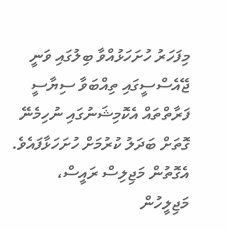މިފަހަރު ހުށަހަޅުއްވާ ބިލުގައި ވަނީ ޖޭއެސްސީގައި ތިއްބަވާ ސިޔާސީ ފަރާތްތައް އެކޮމިޝަނުގައި ނުހިމެނޭ ގޮތަށް ބަދަލު ކުރުމަށް ހުށަހަޅާފައެވެ. އެގޮތުން މަޖިލިސް ރައީސް، މަޖިލީހުން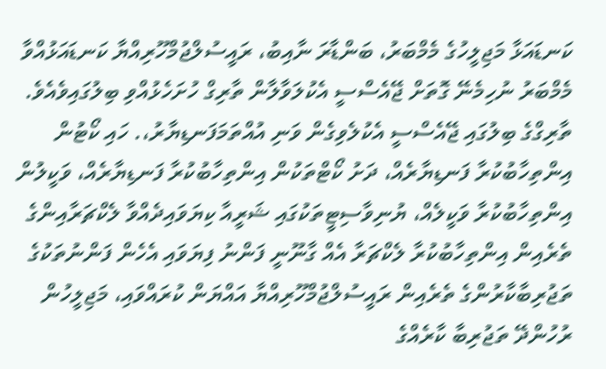ކަނޑައަޅާ މަޖިލީހުގެ މެމްބަރު، ބަންޑާރަ ނާއިބު، ރައީސުލްޖުމްހޫރިއްޔާ ކަނޑައަޅުއްވާ މެމްބަރު ނުހިމެނޭ ގޮތަށް ޖޭއެސްސީ އެކުލަވާލާން ތާރިގް ހުށަހެޅުއްވި ބިލުގައިވެއެވެ.
ތާރިގްގެ ބިލުގައި ޖޭއެސްސީ އެކުލެވިގެން ވަނި އުއްތަމަފަނޑިޔާރު،. ހައި ކޯޓުން އިންތިހާބުކުރާ ފަނޑިޔާރެއް، ދަށު ކޯޓްތަކުން އިންތިހާބުކުރާ ފަނޑިޔާރެއް، ވަކީލުން އިންތިހާބުކުރާ ވަކީލެއް، ޔުނިވާސިޓީތަކުގައި ޝަރީއާ ކިޔަވައިދެއްވާ ލެކްޗަރާއިންގެ ތެރެއިން އިންތިހާބުކުރާ ލެކްޗަރާ އެއް ގާނޫނީ ފަންނު ފިޔަވައި އެހެން ފަންނުތަކުގެ ތަޖުރިބާކާރުންގެ ތެރެއިން ރައީސުލްޖުމްހޫރިއްޔާ އައްޔަން ކުރައްވައި، މަޖިލީހުން ރުހުންދޭ ތަޖުރިބާ ކާރެއްގެ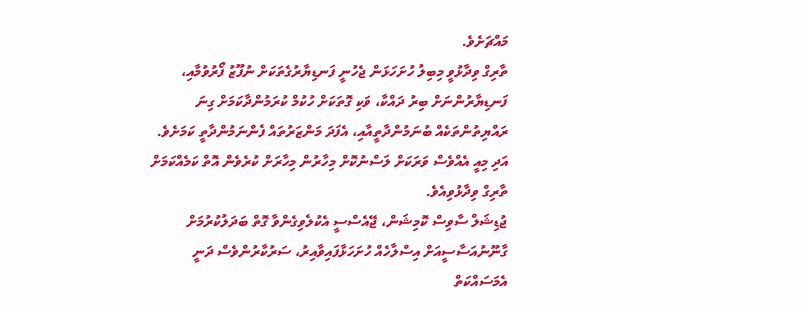މައްޗަށެވެ.
ތާރިގް ވިދާޅުވީ މިބިލު ހުށަހަޅަން ޖެހުނީ ފަނޑިޔާރުގެތަކަށް ނުފޫޒު ފޯރުވުމާއި، ފަނޑިޔާރުންނަށް ބިރު ދައްކާ، ވަކި ގޮތަކަށް ހުކުމް ކުރަމުންދާކަމަށް ގިނަ ރައްޔިތުންތަކެއް ބުނަމުންދާތީއާއި، އެފަދަ މަންޒަރުތައް ފެންނަމުންދާތީ ކަމަށެވެ. އަދި މިއީ އެއްވެސް ވަރަކަށް ލަސްނުކޮށް މިހާރުން މިހާރަށް ކުރެވެން އޮތް ކަމެއްކަމަށް ތާރިގް ވިދާޅުވިއެވެ.
ޖުޑިޝަލް ސާވިސް ކޮމިޝަން، ޖޭއެސްސީ އެކުލެވިގެންވާ ގޮތް ބަދަލުކުރުމަށް ގާނޫނުއަސާސީއަށް އިސްލާހެއް ހުށަހަޅާފައިވާއިރު، ސަރުކާރުންވެސް ދަނީ އެމަސައްކަތް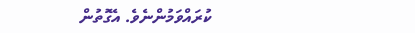ކުރައްވަމުންނެވެ. އެގޮތުން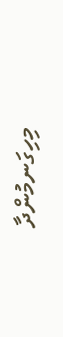މިހިގަނމުންދާ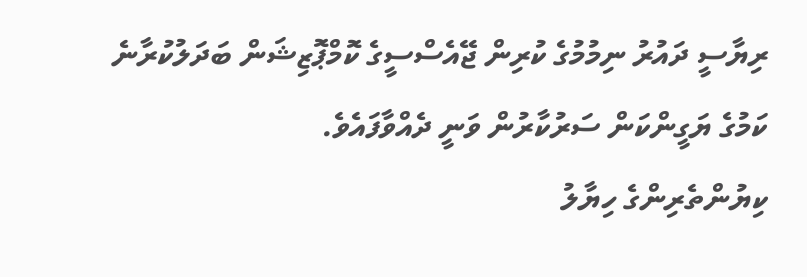ރިޔާސީ ދައުރު ނިމުމުގެ ކުރިން ޖޭއެސްސީގެ ކޮމްޕޮޒިޝަން ބަދަލުކުރާނެ ކަމުގެ ޔަގީންކަން ސަރުކާރުން ވަނީ ދެއްވާފައެވެ.
ކިޔުންތެރިންގެ ހިޔާލު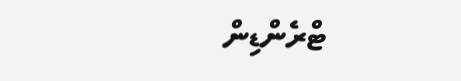ޓްރެންޑިން